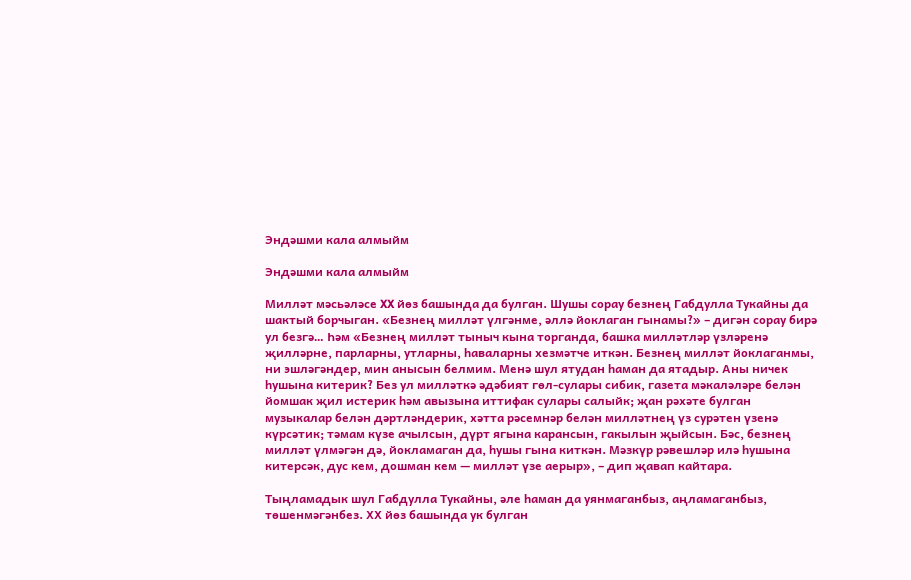Эндәшми кала алмыйм

Эндәшми кала алмыйм

Милләт мәсьәләсе XX йөз башында да булган. Шушы сорау безнең Габдулла Тукайны да шактый борчыган. «Безнең милләт үлгәнме, әллә йоклаган гынамы?» – дигән сорау бирә ул безгә… Һәм «Безнең милләт тыныч кына торганда, башка милләтләр үзләренә җилләрне, парларны, утларны, һаваларны хезмәтче иткән. Безнең милләт йоклаганмы, ни эшләгәндер, мин анысын белмим. Менә шул ятудан һаман да ятадыр. Аны ничек һушына китерик? Без ул милләткә әдәбият гөл-сулары сибик, газета мәкаләләре белән йомшак җил истерик һәм авызына иттифак сулары салыйк; җан рәхәте булган музыкалар белән дәртләндерик, хәтта рәсемнәр белән милләтнең үз сурәтен үзенә күрсәтик; тәмам күзе ачылсын, дүрт ягына карансын, гакылын җыйсын. Бәс, безнең милләт үлмәгән дә, йокламаган да, һушы гына киткән. Мәзкүр рәвешләр илә һушына китерсәк, дус кем, дошман кем — милләт үзе аерыр», – дип җавап кайтара.

Тыңламадык шул Габдулла Тукайны, әле һаман да уянмаганбыз, аңламаганбыз, төшенмәгәнбез. ХХ йөз башында ук булган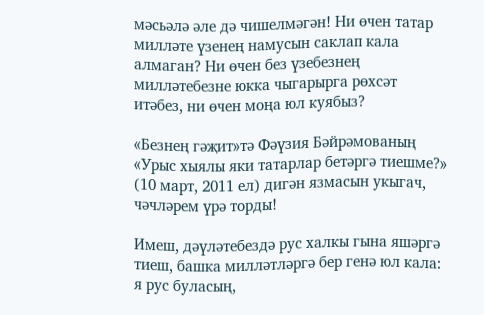мәсьәлә әле дә чишелмәгән! Ни өчен татар милләте үзенең намусын саклап кала алмаган? Ни өчен без үзебезнең милләтебезне юкка чыгарырга рөхсәт итәбез, ни өчен моңа юл куябыз?

«Безнең гәҗит»тә Фәүзия Бәйрәмованың «Урыс хыялы яки татарлар бетәргә тиешме?» (10 март, 2011 ел) дигән язмасын укыгач, чәчләрем үрә торды!

Имеш, дәүләтебездә рус халкы гына яшәргә тиеш, башка милләтләргә бер генә юл кала: я рус буласың,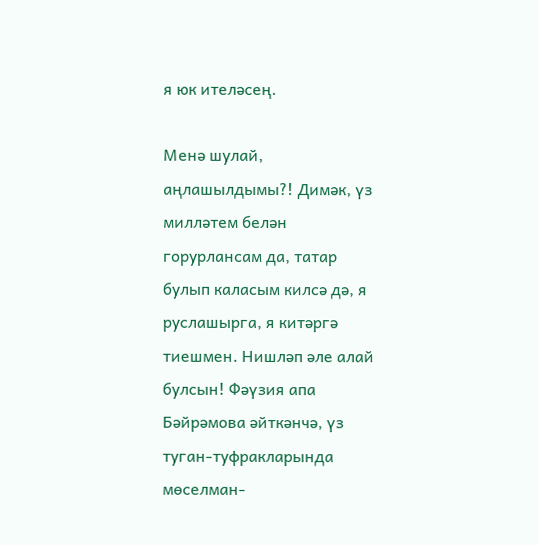я юк ителәсең.

Менә шулай, аңлашылдымы?! Димәк, үз милләтем белән горурлансам да, татар булып каласым килсә дә, я руслашырга, я китәргә тиешмен. Нишләп әле алай булсын! Фәүзия апа Бәйрәмова әйткәнчә, үз туган-туфракларында мөселман-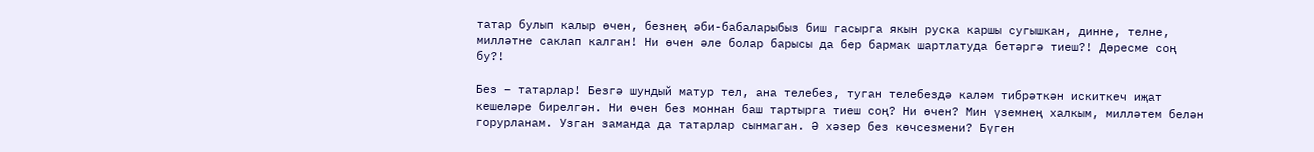татар булып калыр өчен, безнең әби-бабаларыбыз биш гасырга якын руска каршы сугышкан, динне, телне, милләтне саклап калган! Ни өчен әле болар барысы да бер бармак шартлатуда бетәргә тиеш?! Дөресме соң бу?!

Без – татарлар! Безгә шундый матур тел, ана телебез, туган телебездә каләм тибрәткән искиткеч иҗат кешеләре бирелгән. Ни өчен без моннан баш тартырга тиеш соң? Ни өчен? Мин үземнең халкым, милләтем белән горурланам. Узган заманда да татарлар сынмаган. Ә хәзер без көчсезмени? Бүген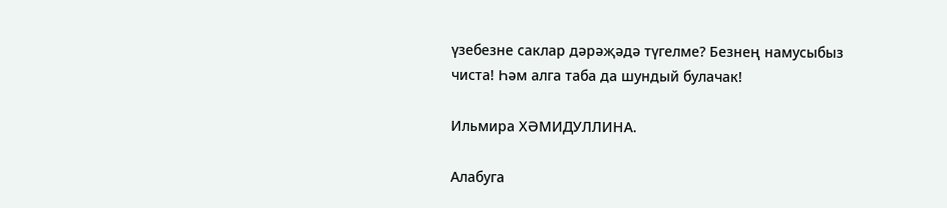үзебезне саклар дәрәҗәдә түгелме? Безнең намусыбыз чиста! Һәм алга таба да шундый булачак!

Ильмира ХӘМИДУЛЛИНА.

Алабуга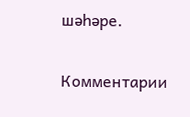шәһәре.

Комментарии